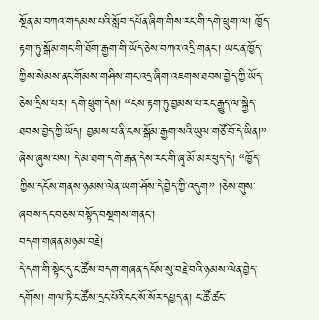སྔོན་མ་བཀའ་གདམས་པའི་སློབ་དཔོན་ཞིག་གིས་རང་གི་དགེ་ཕྲུག་ལ། ཁྱོད་རྟག་ཏུ་སྒོམ་གང་གི་ཐོག་རྒྱག་གི་ཡོད་ཅེས་བཀའ་འདྲི་གནང་། ཡང་ན་ཁྱོད་ཀྱིས་སེམས་ནང་གོམས་གཤིས་གང་འདྲ་ཞིག་འཇགས་ཐབས་བྱེད་ཀྱི་ཡོད་ཅེས་དྲིས་པར། དགེ་ཕྲུག་དེས། “ངས་རྟག་ཏུ་བྱམས་པ་རང་རྒྱུད་ལ་སྐྱེད་ཐབས་བྱེད་ཀྱི་ཡོད། བྱམས་པ་ནི་ངས་སྒོམ་རྒྱག་སའི་ཡུལ་གཙོ་བོ་དེ་ཡིན།” ཞེས་ཞུས་པས། དེ་མ་ཐག་དགེ་རྒན་དེས་རང་གི་ཞྭ་མོ་མར་ཕུད་དེ། “ཁྱོད་ཀྱིས་དངོས་གནས་ཉམས་ལེན་ཡག་ཤོས་དེ་བྱེད་ཀྱི་འདུག” །ཅེས་གུས་ཞབས་དང་བཅས་བསྟོད་བསྔགས་གནང་།
བདག་གཞན་མཉམ་བརྗེ།
དེ་དག་གི་སྟེང་དུ་ང་ཚོས་བདག་གཞན་དངོས་སུ་བརྗེ་བའི་ཉམས་ལེན་བྱེད་དགོས། གལ་ཏེ་ང་ཚོས་དྲང་པོའི་ངང་སོ་སོར་དཔྱད་ན། ང་ཚོ་ཚང་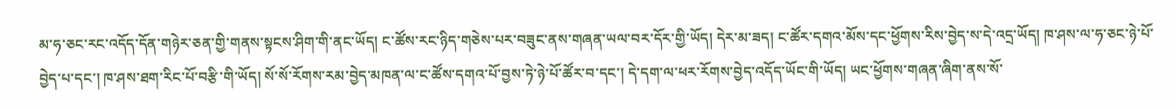མ་ཧ་ཅང་རང་འདོད་དོན་གཉེར་ཅན་གྱི་གནས་སྟངས་ཤིག་གི་ནང་ཡོད། ང་ཚོས་རང་ཉིད་གཅེས་པར་བཟུང་ནས་གཞན་ཡལ་བར་དོར་གྱི་ཡོད། དེར་མ་ཟད། ང་ཚོར་དགའ་མོས་དང་ཕྱོགས་རིས་བྱེད་ས་དེ་འདྲ་ཡོད། ཁ་ཤས་ལ་ཧ་ཅང་ཉེ་པོ་བྱེད་པ་དང་། ཁ་ཤས་ཐག་རིང་པོ་བརྩི་གི་ཡོད། སོ་སོ་རོགས་རམ་བྱེད་མཁན་ལ་ང་ཚོས་དགའ་པོ་བྱས་ཏེ་ཉེ་པོ་ཚོར་བ་དང་། དེ་དག་ལ་ཕར་རོགས་བྱེད་འདོད་ཡོང་གི་ཡོད། ཡང་ཕྱོགས་གཞན་ཞིག་ནས་སོ་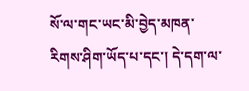སོ་ལ་གང་ཡང་མི་བྱེད་མཁན་རིགས་ཤིག་ཡོད་པ་དང་། དེ་དག་ལ་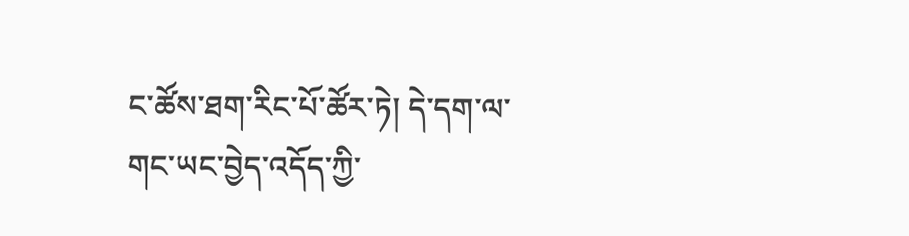ང་ཚོས་ཐག་རིང་པོ་ཚོར་ཏེ། དེ་དག་ལ་གང་ཡང་བྱེད་འདོད་ཀྱི་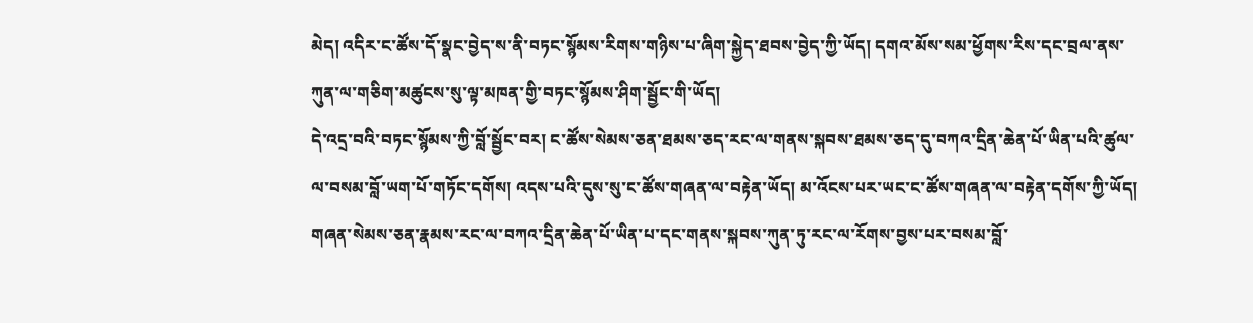མེད། འདིར་ང་ཚོས་དོ་སྣང་བྱེད་ས་ནི་བཏང་སྙོམས་རིགས་གཉིས་པ་ཞིག་སྐྱེད་ཐབས་བྱེད་ཀྱི་ཡོད། དགའ་མོས་སམ་ཕྱོགས་རིས་དང་བྲལ་ནས་ཀུན་ལ་གཅིག་མཚུངས་སུ་ལྟ་མཁན་གྱི་བཏང་སྙོམས་ཤིག་སྦྱོང་གི་ཡོད།
དེ་འདྲ་བའི་བཏང་སྙོམས་ཀྱི་བློ་སྦྱོང་བར། ང་ཚོས་སེམས་ཅན་ཐམས་ཅད་རང་ལ་གནས་སྐབས་ཐམས་ཅད་དུ་བཀའ་དྲིན་ཆེན་པོ་ཡིན་པའི་ཚུལ་ལ་བསམ་བློ་ཡག་པོ་གཏོང་དགོས། འདས་པའི་དུས་སུ་ང་ཚོས་གཞན་ལ་བརྟེན་ཡོད། མ་འོངས་པར་ཡང་ང་ཚོས་གཞན་ལ་བརྟེན་དགོས་ཀྱི་ཡོད།
གཞན་སེམས་ཅན་རྣམས་རང་ལ་བཀའ་དྲིན་ཆེན་པོ་ཡིན་པ་དང་གནས་སྐབས་ཀུན་ཏུ་རང་ལ་རོགས་བྱས་པར་བསམ་བློ་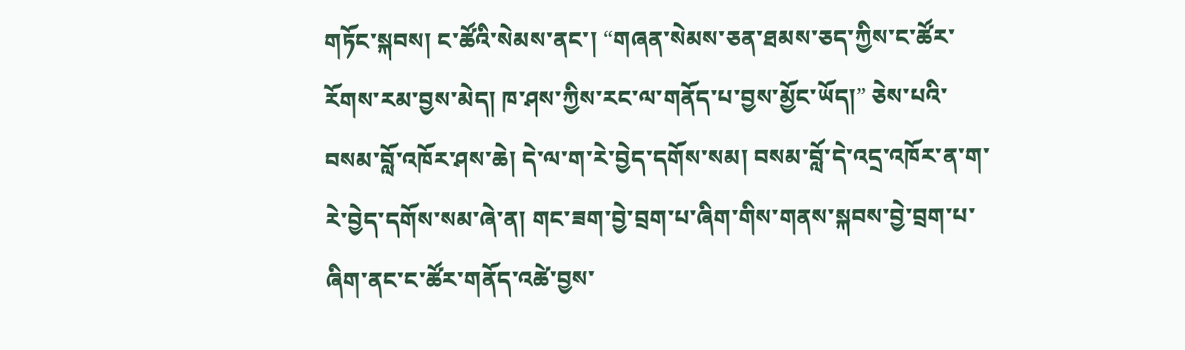གཏོང་སྐབས། ང་ཚོའི་སེམས་ནང་། “གཞན་སེམས་ཅན་ཐམས་ཅད་ཀྱིས་ང་ཚོར་རོགས་རམ་བྱས་མེད། ཁ་ཤས་ཀྱིས་རང་ལ་གནོད་པ་བྱས་མྱོང་ཡོད།” ཅེས་པའི་བསམ་བློ་འཁོར་ཤས་ཆེ། དེ་ལ་ག་རེ་བྱེད་དགོས་སམ། བསམ་བློ་དེ་འདྲ་འཁོར་ན་ག་རེ་བྱེད་དགོས་སམ་ཞེ་ན། གང་ཟག་བྱེ་བྲག་པ་ཞིག་གིས་གནས་སྐབས་བྱེ་བྲག་པ་ཞིག་ནང་ང་ཚོར་གནོད་འཚེ་བྱས་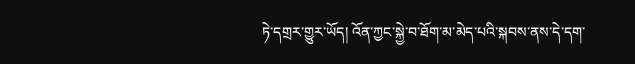ཏེ་དགྲར་གྱུར་ཡོད། འོན་ཀྱང་སྐྱེ་བ་ཐོག་མ་མེད་པའི་སྐབས་ནས་དེ་དག་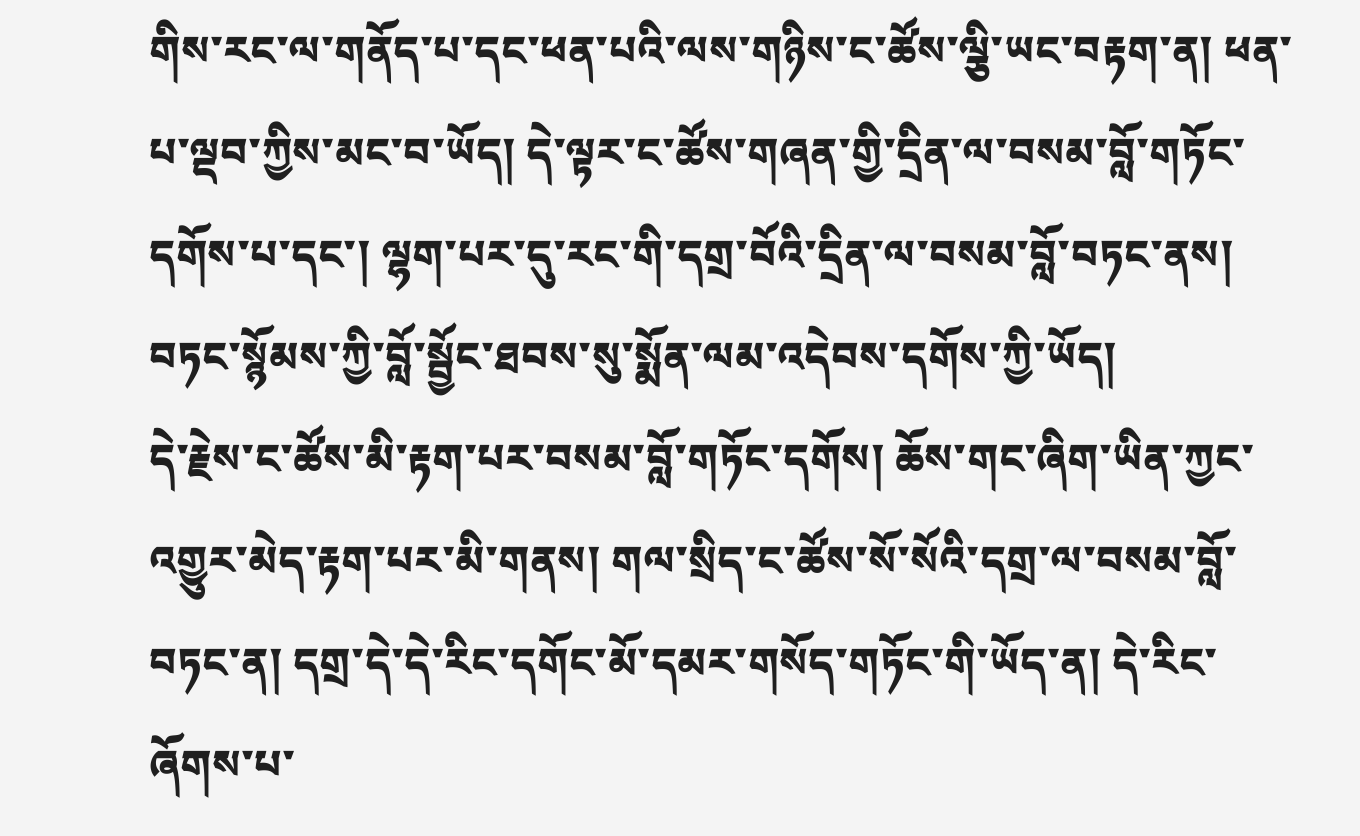གིས་རང་ལ་གནོད་པ་དང་ཕན་པའི་ལས་གཉིས་ང་ཚོས་ལྕི་ཡང་བརྟག་ན། ཕན་པ་ལྡབ་ཀྱིས་མང་བ་ཡོད། དེ་ལྟར་ང་ཚོས་གཞན་གྱི་དྲིན་ལ་བསམ་བློ་གཏོང་དགོས་པ་དང་། ལྷག་པར་དུ་རང་གི་དགྲ་བོའི་དྲིན་ལ་བསམ་བློ་བཏང་ནས། བཏང་སྙོམས་ཀྱི་བློ་སྦྱོང་ཐབས་སུ་སྨོན་ལམ་འདེབས་དགོས་ཀྱི་ཡོད།
དེ་རྗེས་ང་ཚོས་མི་རྟག་པར་བསམ་བློ་གཏོང་དགོས། ཆོས་གང་ཞིག་ཡིན་ཀྱང་འགྱུར་མེད་རྟག་པར་མི་གནས། གལ་སྲིད་ང་ཚོས་སོ་སོའི་དགྲ་ལ་བསམ་བློ་བཏང་ན། དགྲ་དེ་དེ་རིང་དགོང་མོ་དམར་གསོད་གཏོང་གི་ཡོད་ན། དེ་རིང་ཞོགས་པ་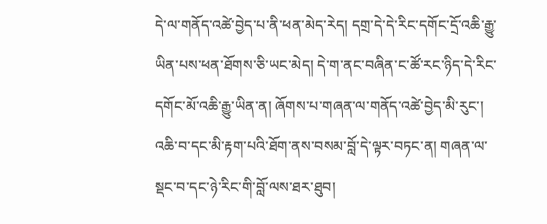དེ་ལ་གནོད་འཚེ་བྱེད་པ་ནི་ཕན་མེད་རེད། དགྲ་དེ་དེ་རིང་དགོང་དྲོ་འཆི་རྒྱུ་ཡིན་པས་ཕན་ཐོགས་ཅི་ཡང་མེད། དེ་ག་ནང་བཞིན་ང་ཚོ་རང་ཉིད་དེ་རིང་དགོང་མོ་འཆི་རྒྱུ་ཡིན་ན། ཞོགས་པ་གཞན་ལ་གནོད་འཚེ་བྱེད་མི་རུང་། འཆི་བ་དང་མི་རྟག་པའི་ཐོག་ནས་བསམ་བློ་དེ་ལྟར་བཏང་ན། གཞན་ལ་སྡང་བ་དང་ཉེ་རིང་གི་བློ་ལས་ཐར་ཐུབ།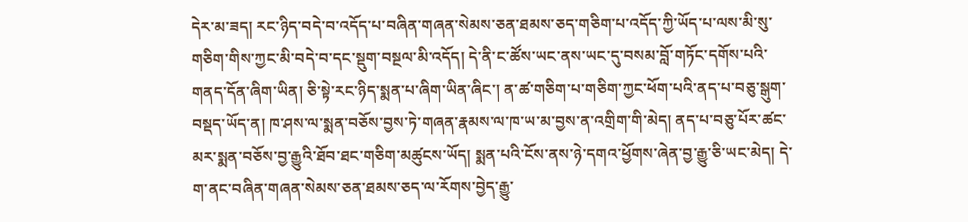དེར་མ་ཟད། རང་ཉིད་བདེ་བ་འདོད་པ་བཞིན་གཞན་སེམས་ཅན་ཐམས་ཅད་གཅིག་པ་འདོད་ཀྱི་ཡོད་པ་ལས་མི་སུ་གཅིག་གིས་ཀྱང་མི་བདེ་བ་དང་སྡུག་བསྔལ་མི་འདོད། དེ་ནི་ང་ཚོས་ཡང་ནས་ཡང་དུ་བསམ་བློ་གཏོང་དགོས་པའི་གནད་དོན་ཞིག་ཡིན། ཅི་སྟེ་རང་ཉིད་སྨན་པ་ཞིག་ཡིན་ཞིང་། ན་ཚ་གཅིག་པ་གཅིག་ཀྱང་ཕོག་པའི་ནད་པ་བཅུ་སྒུག་བསྡད་ཡོད་ན། ཁ་ཤས་ལ་སྨན་བཅོས་བྱས་ཏེ་གཞན་རྣམས་ལ་ཁ་ཡ་མ་བྱས་ན་འགྲིག་གི་མེད། ནད་པ་བཅུ་པོར་ཚང་མར་སྨན་བཅོས་བྱ་རྒྱུའི་ཐོབ་ཐང་གཅིག་མཚུངས་ཡོད། སྨན་པའི་ངོས་ནས་ཉེ་དགའ་ཕྱོགས་ཞེན་བྱ་རྒྱུ་ཅི་ཡང་མེད། དེ་ག་ནང་བཞིན་གཞན་སེམས་ཅན་ཐམས་ཅད་ལ་རོགས་བྱེད་རྒྱུ་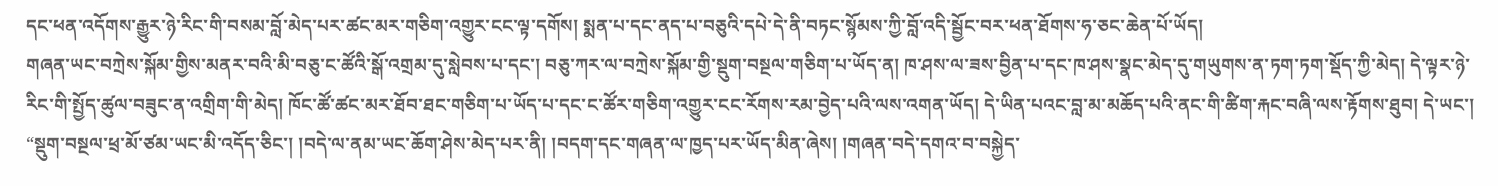དང་ཕན་འདོགས་རྒྱུར་ཉེ་རིང་གི་བསམ་བློ་མེད་པར་ཚང་མར་གཅིག་འགྱུར་ངང་ལྟ་དགོས། སྨན་པ་དང་ནད་པ་བཅུའི་དཔེ་དེ་ནི་བཏང་སྙོམས་ཀྱི་བློ་འདི་སྦྱོང་བར་ཕན་ཐོགས་ཧ་ཅང་ཆེན་པོ་ཡོད།
གཞན་ཡང་བཀྲེས་སྐོམ་གྱིས་མནར་བའི་མི་བཅུ་ང་ཚོའི་སྒོ་འགྲམ་དུ་སླེབས་པ་དང་། བཅུ་ཀར་ལ་བཀྲེས་སྐོམ་གྱི་སྡུག་བསྔལ་གཅིག་པ་ཡོད་ན། ཁ་ཤས་ལ་ཟས་བྱིན་པ་དང་ཁ་ཤས་སྣང་མེད་དུ་གཡུགས་ན་ཏག་ཏག་སྡོད་ཀྱི་མེད། དེ་ལྟར་ཉེ་རིང་གི་སྤྱོད་ཚུལ་བཟུང་ན་འགྲིག་གི་མེད། ཁོང་ཚོ་ཚང་མར་ཐོབ་ཐང་གཅིག་པ་ཡོད་པ་དང་ང་ཚོར་གཅིག་འགྱུར་ངང་རོགས་རམ་བྱེད་པའི་ལས་འགན་ཡོད། དེ་ཡིན་པའང་བླ་མ་མཆོད་པའི་ནང་གི་ཚིག་རྐང་བཞི་ལས་རྟོགས་ཐུབ། དེ་ཡང་། “སྡུག་བསྔལ་ཕྲ་མོ་ཙམ་ཡང་མི་འདོད་ཅིང་། །བདེ་ལ་ནམ་ཡང་ཆོག་ཤེས་མེད་པར་ནི། །བདག་དང་གཞན་ལ་ཁྱད་པར་ཡོད་མིན་ཞེས། །གཞན་བདེ་དགའ་བ་བསྐྱེད་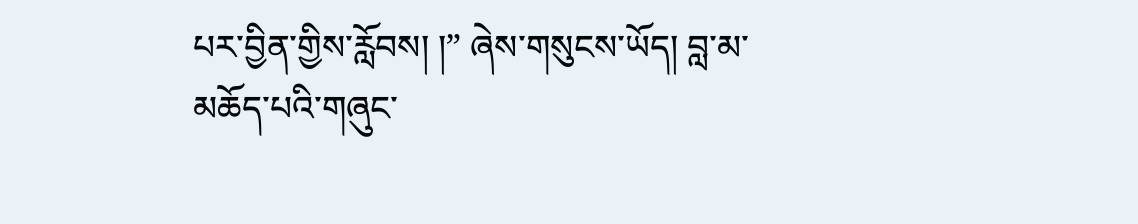པར་བྱིན་གྱིས་རློབས། །” ཞེས་གསུངས་ཡོད། བླ་མ་མཆོད་པའི་གཞུང་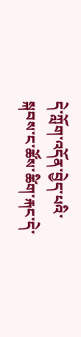དེ་ཀློག་འདོན་བྱེད་པའི་སྐབས་ང་ཚོས་ཚིག་རྐང་དེ་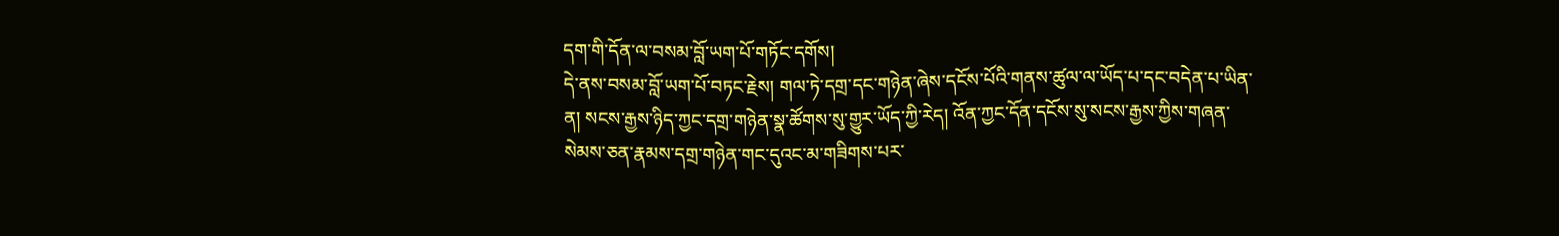དག་གི་དོན་ལ་བསམ་བློ་ཡག་པོ་གཏོང་དགོས།
དེ་ནས་བསམ་བློ་ཡག་པོ་བཏང་རྗེས། གལ་ཏེ་དགྲ་དང་གཉེན་ཞེས་དངོས་པོའི་གནས་ཚུལ་ལ་ཡོད་པ་དང་བདེན་པ་ཡིན་ན། སངས་རྒྱས་ཉིད་ཀྱང་དགྲ་གཉེན་སྣ་ཚོགས་སུ་གྱུར་ཡོད་ཀྱི་རེད། འོན་ཀྱང་དོན་དངོས་སུ་སངས་རྒྱས་ཀྱིས་གཞན་སེམས་ཅན་རྣམས་དགྲ་གཉེན་གང་དུའང་མ་གཟིགས་པར་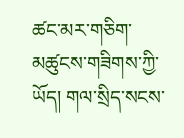ཚང་མར་གཅིག་མཚུངས་གཟིགས་ཀྱི་ཡོད། གལ་སྲིད་སངས་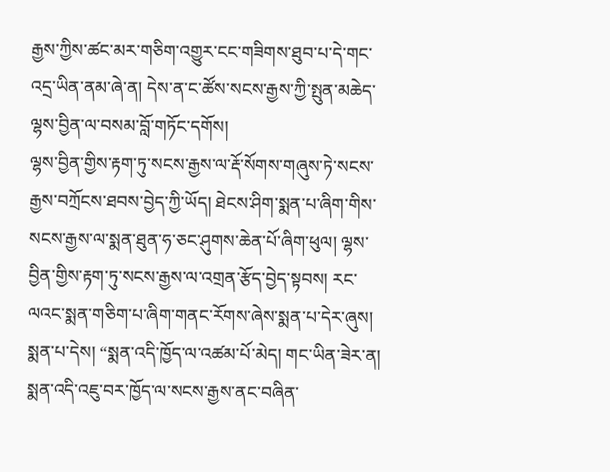རྒྱས་ཀྱིས་ཚང་མར་གཅིག་འགྱུར་ངང་གཟིགས་ཐུབ་པ་དེ་གང་འདྲ་ཡིན་ནམ་ཞེ་ན། དེས་ན་ང་ཚོས་སངས་རྒྱས་ཀྱི་སྤུན་མཆེད་ལྷས་བྱིན་ལ་བསམ་བློ་གཏོང་དགོས།
ལྷས་བྱིན་གྱིས་རྟག་ཏུ་སངས་རྒྱས་ལ་རྡོ་སོགས་གཞུས་ཏེ་སངས་རྒྱས་བཀྲོངས་ཐབས་བྱེད་ཀྱི་ཡོད། ཐེངས་ཤིག་སྨན་པ་ཞིག་གིས་སངས་རྒྱས་ལ་སྨན་ཐུན་ཧ་ཅང་ཤུགས་ཆེན་པོ་ཞིག་ཕུལ། ལྷས་བྱིན་གྱིས་རྟག་ཏུ་སངས་རྒྱས་ལ་འགྲན་རྩོད་བྱེད་སྟབས། རང་ལའང་སྨན་གཅིག་པ་ཞིག་གནང་རོགས་ཞེས་སྨན་པ་དེར་ཞུས། སྨན་པ་དེས། “སྨན་འདི་ཁྱོད་ལ་འཚམ་པོ་མེད། གང་ཡིན་ཟེར་ན། སྨན་འདི་འཇུ་བར་ཁྱོད་ལ་སངས་རྒྱས་ནང་བཞིན་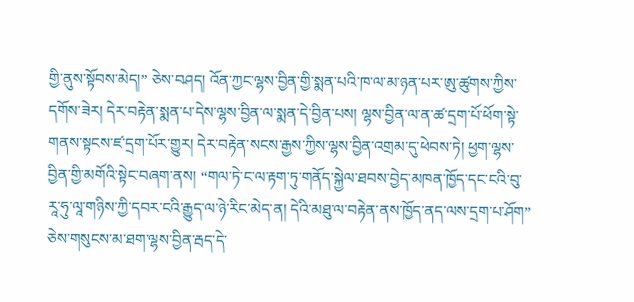གྱི་ནུས་སྟོབས་མེད།” ཅེས་བཤད། འོན་ཀྱང་ལྷས་བྱིན་གྱི་སྨན་པའི་ཁ་ལ་མ་ཉན་པར་ཨུ་ཚུགས་ཀྱིས་དགོས་ཟེར། དེར་བརྟེན་སྨན་པ་དེས་ལྷས་བྱིན་ལ་སྨན་དེ་བྱིན་པས། ལྷས་བྱིན་ལ་ན་ཚ་དྲག་པོ་ཕོག་སྟེ་གནས་སྟངས་ཛ་དྲག་པོར་གྱུར། དེར་བརྟེན་སངས་རྒྱས་ཀྱིས་ལྷས་བྱིན་འགྲམ་དུ་ཕེབས་ཏེ། ཕྱག་ལྷས་བྱིན་གྱི་མགོའི་སྟེང་བཞག་ནས། “གལ་ཏེ་ང་ལ་རྟག་ཏུ་གནོད་སྐྱེལ་ཐབས་བྱེད་མཁན་ཁྱོད་དང་ངའི་བུ་རཱ་ཧུ་ལཱ་གཉིས་ཀྱི་དབར་ངའི་རྒྱུད་ལ་ཉེ་རིང་མེད་ན། དེའི་མཐུ་ལ་བརྟེན་ནས་ཁྱོད་ནད་ལས་དྲག་པ་ཤོག” ཅེས་གསུངས་མ་ཐག་ལྷས་བྱིན་རྦད་དེ་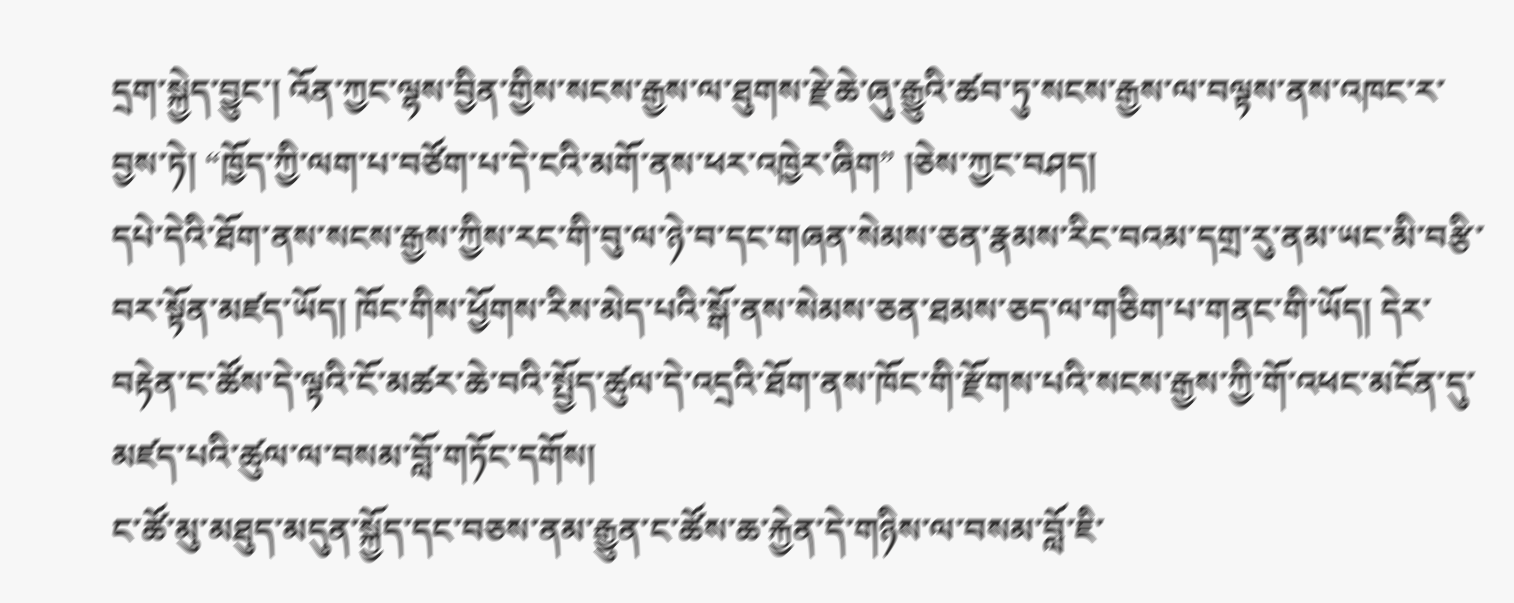དྲག་སྐྱེད་བྱུང་། འོན་ཀྱང་ལྷས་བྱིན་གྱིས་སངས་རྒྱས་ལ་ཐུགས་རྗེ་ཆེ་ཞུ་རྒྱུའི་ཚབ་ཏུ་སངས་རྒྱས་ལ་བལྟས་ནས་འཁང་ར་བྱས་ཏེ། “ཁྱོད་ཀྱི་ལག་པ་བཙོག་པ་དེ་ངའི་མགོ་ནས་ཕར་འཁྱེར་ཞིག” །ཅེས་ཀྱང་བཤད།
དཔེ་དེའི་ཐོག་ནས་སངས་རྒྱས་ཀྱིས་རང་གི་བུ་ལ་ཉེ་བ་དང་གཞན་སེམས་ཅན་རྣམས་རིང་བའམ་དགྲ་རུ་ནམ་ཡང་མི་བརྩི་བར་སྟོན་མཛད་ཡོད། ཁོང་གིས་ཕྱོགས་རིས་མེད་པའི་སྒོ་ནས་སེམས་ཅན་ཐམས་ཅད་ལ་གཅིག་པ་གནང་གི་ཡོད། དེར་བརྟེན་ང་ཚོས་དེ་ལྟའི་ངོ་མཚར་ཆེ་བའི་སྤྱོད་ཚུལ་དེ་འདྲའི་ཐོག་ནས་ཁོང་གི་རྫོགས་པའི་སངས་རྒྱས་ཀྱི་གོ་འཕང་མངོན་དུ་མཛད་པའི་ཚུལ་ལ་བསམ་བློ་གཏོང་དགོས།
ང་ཚོ་མུ་མཐུད་མདུན་སྐྱོད་དང་བཅས་ནམ་རྒྱུན་ང་ཚོས་ཆ་རྐྱེན་དེ་གཉིས་ལ་བསམ་བློ་ཇི་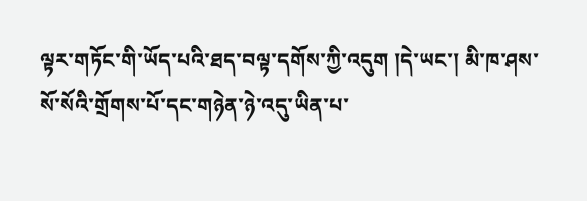ལྟར་གཏོང་གི་ཡོད་པའི་ཐད་བལྟ་དགོས་ཀྱི་འདུག །དེ་ཡང་། མི་ཁ་ཤས་སོ་སོའི་གྲོགས་པོ་དང་གཉེན་ཉེ་འདུ་ཡིན་པ་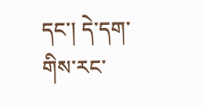དང་། དེ་དག་གིས་རང་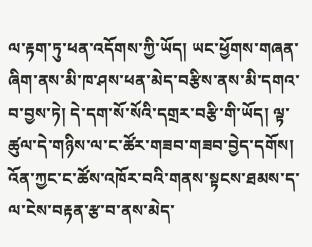ལ་རྟག་ཏུ་ཕན་འདོགས་ཀྱི་ཡོད། ཡང་ཕྱོགས་གཞན་ཞིག་ནས་མི་ཁ་ཤས་ཕན་མེད་བརྩིས་ནས་མི་དགའ་བ་བྱས་ཏེ། དེ་དག་སོ་སོའི་དགྲར་བརྩི་གི་ཡོད། ལྟ་ཚུལ་དེ་གཉིས་ལ་ང་ཚོར་གཟབ་གཟབ་བྱེད་དགོས། འོན་ཀྱང་ང་ཚོས་འཁོར་བའི་གནས་སྟངས་ཐམས་ད་ལ་ངེས་བརྟན་རྩ་བ་ནས་མེད་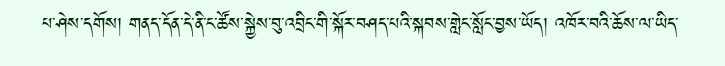པ་ཤེས་དགོས། གནད་དོན་དེ་ནི་ང་ཚོས་སྐྱེས་བུ་འབྲིང་གི་སྐོར་བཤད་པའི་སྐབས་གླེང་སློང་བྱས་ཡོད། འཁོར་བའི་ཆོས་ལ་ཡིད་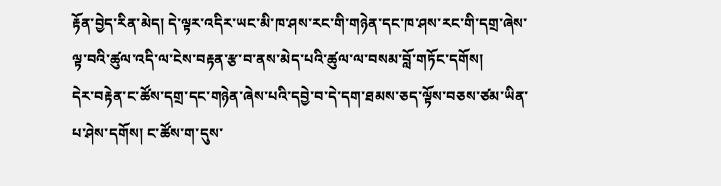རྟོན་བྱེད་རིན་མེད། དེ་ལྟར་འདིར་ཡང་མི་ཁ་ཤས་རང་གི་གཉེན་དང་ཁ་ཤས་རང་གི་དགྲ་ཞེས་ལྟ་བའི་ཚུལ་འདི་ལ་ངེས་བརྟན་རྩ་བ་ནས་མེད་པའི་ཚུལ་ལ་བསམ་བློ་གཏོང་དགོས།
དེར་བརྟེན་ང་ཚོས་དགྲ་དང་གཉེན་ཞེས་པའི་དབྱེ་བ་དེ་དག་ཐམས་ཅད་ལྟོས་བཅས་ཙམ་ཡིན་པ་ཤེས་དགོས། ང་ཚོས་ག་དུས་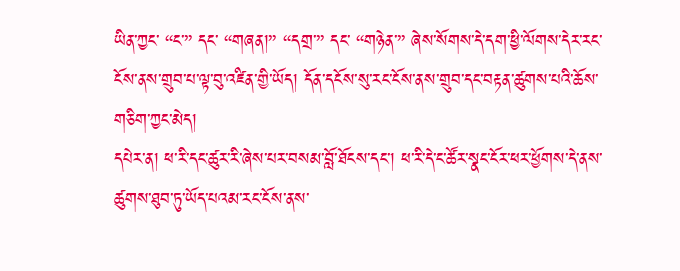ཡིན་ཀྱང་ “ང་” དང་ “གཞན།” “དགྲ་” དང་ “གཉེན་” ཞེས་སོགས་དེ་དག་ཕྱི་ལོགས་དེར་རང་ངོས་ནས་གྲུབ་པ་ལྟ་བུ་འཛིན་གྱི་ཡོད། དོན་དངོས་སུ་རང་ངོས་ནས་གྲུབ་དང་བརྟན་ཚུགས་པའི་ཆོས་གཅིག་ཀྱང་མེད།
དཔེར་ན། ཕ་རི་དང་ཚུར་རི་ཞེས་པར་བསམ་བློ་ཐོངས་དང་། ཕ་རི་དེ་ང་ཚོར་སྣང་ངོར་ཕར་ཕྱོགས་དེ་ནས་ཚུགས་ཐུབ་ཏུ་ཡོད་པའམ་རང་ངོས་ནས་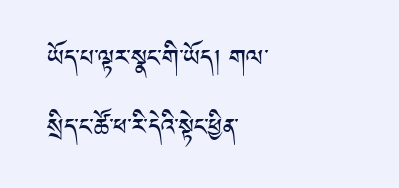ཡོད་པ་ལྟར་སྣང་གི་ཡོད། གལ་སྲིད་ང་ཚོ་ཕ་རི་དེའི་སྟེང་ཕྱིན་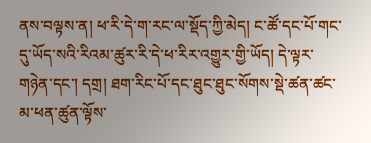ནས་བལྟས་ན། ཕ་རི་དེ་ག་རང་ལ་སྡོད་ཀྱི་མེད། ང་ཚོ་དང་པོ་གང་དུ་ཡོད་སའི་རིའམ་ཚུར་རི་དེ་ཕ་རིར་འགྱུར་གྱི་ཡོད། དེ་ལྟར་གཉེན་དང་། དགྲ། ཐག་རིང་པོ་དང་ཐུང་ཐུང་སོགས་སྡེ་ཚན་ཚང་མ་ཕན་ཚུན་ལྟོས་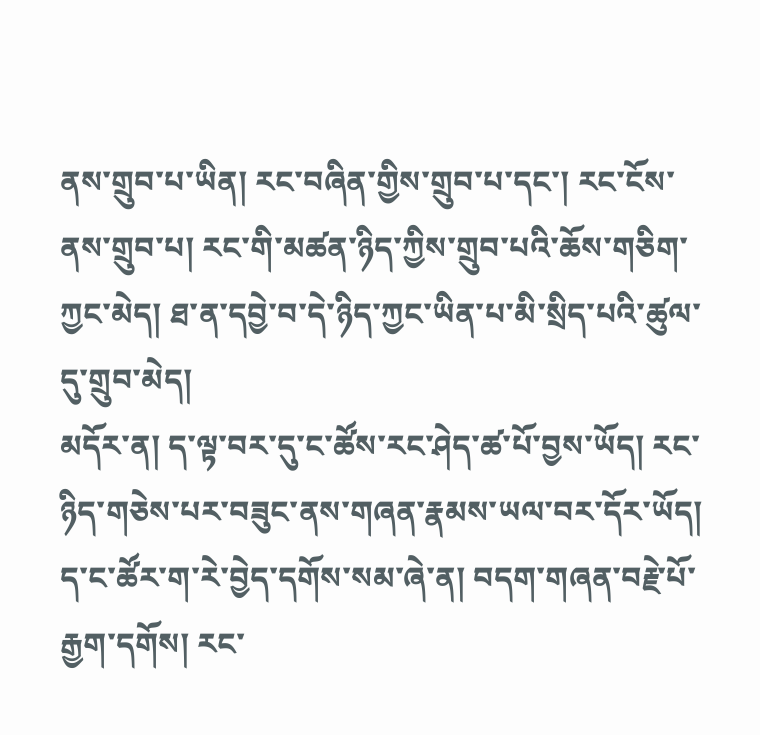ནས་གྲུབ་པ་ཡིན། རང་བཞིན་གྱིས་གྲུབ་པ་དང་། རང་ངོས་ནས་གྲུབ་པ། རང་གི་མཚན་ཉིད་ཀྱིས་གྲུབ་པའི་ཆོས་གཅིག་ཀྱང་མེད། ཐ་ན་དབྱེ་བ་དེ་ཉིད་ཀྱང་ཡིན་པ་མི་སྲིད་པའི་ཚུལ་དུ་གྲུབ་མེད།
མདོར་ན། ད་ལྟ་བར་དུ་ང་ཚོས་རང་ཤེད་ཚ་པོ་བྱས་ཡོད། རང་ཉིད་གཅེས་པར་བཟུང་ནས་གཞན་རྣམས་ཡལ་བར་དོར་ཡོད། ད་ང་ཚོར་ག་རེ་བྱེད་དགོས་སམ་ཞེ་ན། བདག་གཞན་བརྗེ་པོ་རྒྱག་དགོས། རང་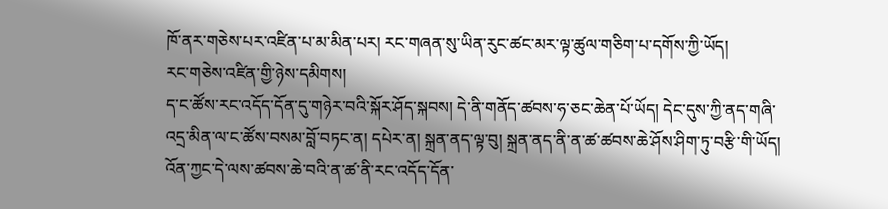ཁོ་ནར་གཅེས་པར་འཛིན་པ་མ་མིན་པར། རང་གཞན་སུ་ཡིན་རུང་ཚང་མར་ལྟ་ཚུལ་གཅིག་པ་དགོས་ཀྱི་ཡོད།
རང་གཅེས་འཛིན་གྱི་ཉེས་དམིགས།
ད་ང་ཚོས་རང་འདོད་དོན་དུ་གཉེར་བའི་སྐོར་ཤོད་སྐབས། དེ་ནི་གནོད་ཚབས་ཧ་ཅང་ཆེན་པོ་ཡོད། དེང་དུས་ཀྱི་ནད་གཞི་འདྲ་མིན་ལ་ང་ཚོས་བསམ་བློ་བཏང་ན། དཔེར་ན། སྐྲན་ནད་ལྟ་བུ། སྐྲན་ནད་ནི་ན་ཚ་ཚབས་ཆེ་ཤོས་ཤིག་ཏུ་བརྩི་གི་ཡོད། འོན་ཀྱང་དེ་ལས་ཚབས་ཆེ་བའི་ན་ཚ་ནི་རང་འདོད་དོན་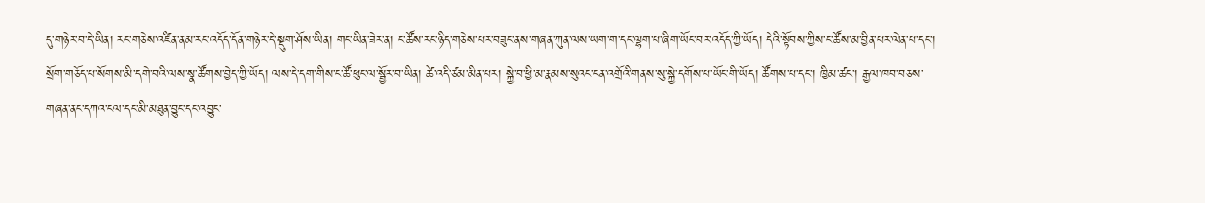དུ་གཉེར་བ་དེ་ཡིན། རང་གཅེས་འཛིན་ནམ་རང་འདོད་དོན་གཉེར་དེ་སྡུག་ཤོས་ཡིན། གང་ཡིན་ཟེར་ན། ང་ཚོས་རང་ཉིད་གཅེས་པར་བཟུང་ནས་གཞན་ཀུན་ལས་ཡག་ག་དང་ལྷག་པ་ཞིག་ཡོང་བར་འདོད་ཀྱི་ཡོད། དེའི་སྟོབས་ཀྱིས་ང་ཚོས་མ་བྱིན་པར་ལེན་པ་དང་། སྲོག་གཅོད་པ་སོགས་མི་དགེ་བའི་ལས་སྣ་ཚོགས་བྱེད་ཀྱི་ཡོད། ལས་དེ་དག་གིས་ང་ཚོ་ཕུང་ལ་སྦྱོར་བ་ཡིན། ཚེ་འདི་ཙམ་མིན་པར། སྐྱེ་བ་ཕྱི་མ་རྣམས་སུའང་ངན་འགྲོའི་གནས་སུ་སྐྱེ་དགོས་པ་ཡོང་གི་ཡོད། ཚོགས་པ་དང་། ཁྱིམ་ཚང་། རྒྱལ་ཁབ་བཅས་གཞན་ནང་དཀའ་ངལ་དང་མི་མཐུན་བྱུང་དང་འབྱུང་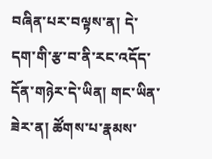བཞིན་པར་བལྟས་ན། དེ་དག་གི་རྩ་བ་ནི་རང་འདོད་དོན་གཉེར་དེ་ཡིན། གང་ཡིན་ཟེར་ན། ཚོགས་པ་རྣམས་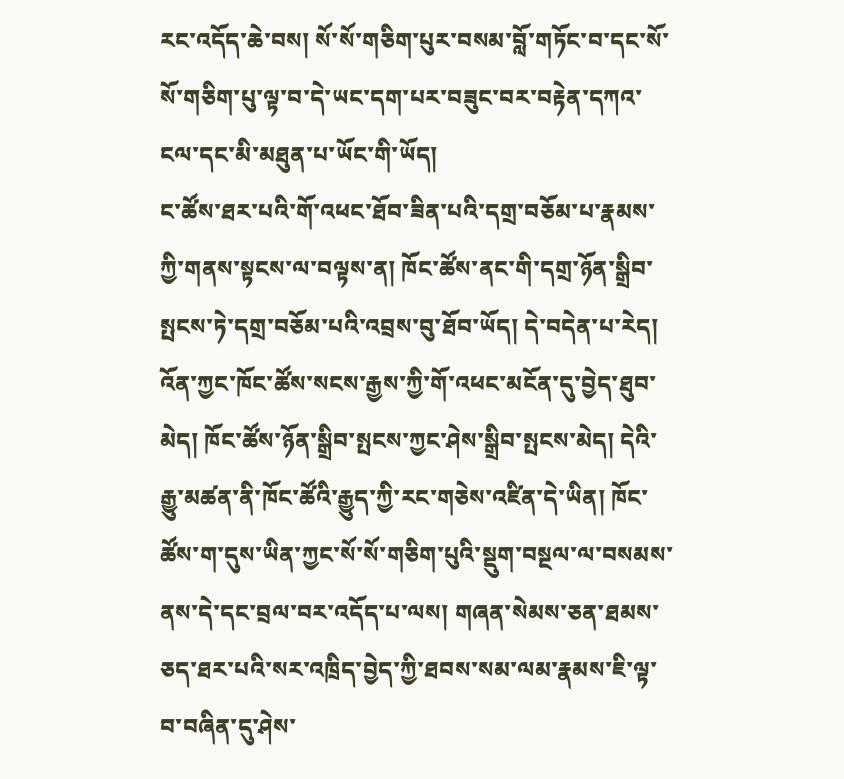རང་འདོད་ཆེ་བས། སོ་སོ་གཅིག་པུར་བསམ་བློ་གཏོང་བ་དང་སོ་སོ་གཅིག་པུ་ལྟ་བ་དེ་ཡང་དག་པར་བཟུང་བར་བརྟེན་དཀའ་ངལ་དང་མི་མཐུན་པ་ཡོང་གི་ཡོད།
ང་ཚོས་ཐར་པའི་གོ་འཕང་ཐོབ་ཟིན་པའི་དགྲ་བཅོམ་པ་རྣམས་ཀྱི་གནས་སྟངས་ལ་བལྟས་ན། ཁོང་ཚོས་ནང་གི་དགྲ་ཉོན་སྒྲིབ་སྤངས་ཏེ་དགྲ་བཅོམ་པའི་འབྲས་བུ་ཐོབ་ཡོད། དེ་བདེན་པ་རེད། འོན་ཀྱང་ཁོང་ཚོས་སངས་རྒྱས་ཀྱི་གོ་འཕང་མངོན་དུ་བྱེད་ཐུབ་མེད། ཁོང་ཚོས་ཉོན་སྒྲིབ་སྤངས་ཀྱང་ཤེས་སྒྲིབ་སྤངས་མེད། དེའི་རྒྱུ་མཚན་ནི་ཁོང་ཚོའི་རྒྱུད་ཀྱི་རང་གཅེས་འཛིན་དེ་ཡིན། ཁོང་ཚོས་ག་དུས་ཡིན་ཀྱང་སོ་སོ་གཅིག་པུའི་སྡུག་བསྔལ་ལ་བསམས་ནས་དེ་དང་བྲལ་བར་འདོད་པ་ལས། གཞན་སེམས་ཅན་ཐམས་ཅད་ཐར་པའི་སར་འཁྲིད་བྱེད་ཀྱི་ཐབས་སམ་ལམ་རྣམས་ཇི་ལྟ་བ་བཞིན་དུ་ཤེས་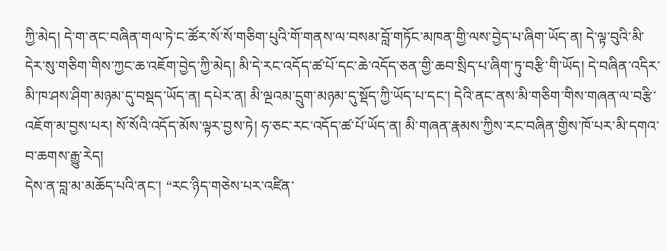ཀྱི་མེད། དེ་ག་ནང་བཞིན་གལ་ཏེ་ང་ཚོར་སོ་སོ་གཅིག་པུའི་གོ་གནས་ལ་བསམ་བློ་གཏོང་མཁན་གྱི་ལས་བྱེད་པ་ཞིག་ཡོད་ན། དེ་ལྟ་བུའི་མི་དེར་སུ་གཅིག་གིས་ཀྱང་ཆ་འཇོག་བྱེད་ཀྱི་མེད། མི་དེ་རང་འདོད་ཚ་པོ་དང་ཆེ་འདོད་ཅན་གྱི་ཆབ་སྲིད་པ་ཞིག་ཏུ་བརྩི་གི་ཡོད། དེ་བཞིན་འདིར་མི་ཁ་ཤས་ཤིག་མཉམ་དུ་བསྡད་ཡོད་ན། དཔེར་ན། མི་ལྔའམ་དྲུག་མཉམ་དུ་སྡོད་ཀྱི་ཡོད་པ་དང་། དེའི་ནང་ནས་མི་གཅིག་གིས་གཞན་ལ་བརྩི་འཇོག་མ་བྱས་པར། སོ་སོའི་འདོད་མོས་ལྟར་བྱས་ཏེ། ཧ་ཅང་རང་འདོད་ཚ་པོ་ཡོད་ན། མི་གཞན་རྣམས་ཀྱིས་རང་བཞིན་གྱིས་ཁོ་པར་མི་དགའ་བ་ཆགས་རྒྱུ་རེད།
དེས་ན་བླ་མ་མཆོད་པའི་ནང་། “རང་ཉིད་གཅེས་པར་འཛིན་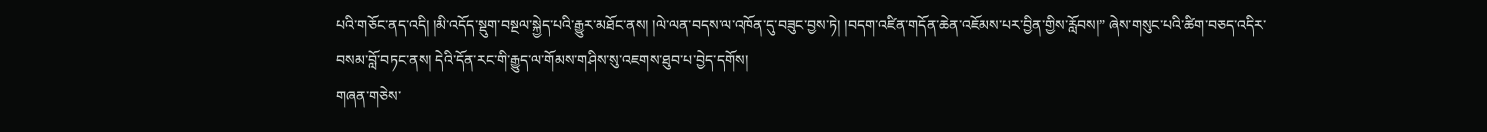པའི་གཅོང་ནད་འདི། །མི་འདོད་སྡུག་བསྔལ་སྐྱེད་པའི་རྒྱུར་མཐོང་ནས། །ལེ་ལན་བདས་ལ་འཁོན་དུ་བཟུང་བྱས་ཏེ། །བདག་འཛིན་གདོན་ཆེན་འཇོམས་པར་བྱིན་གྱིས་རློབས།” ཞེས་གསུང་པའི་ཚིག་བཅད་འདིར་བསམ་བློ་བཏང་ནས། དེའི་དོན་རང་གི་རྒྱུད་ལ་གོམས་གཤིས་སུ་འཇགས་ཐུབ་པ་བྱེད་དགོས།
གཞན་གཅེས་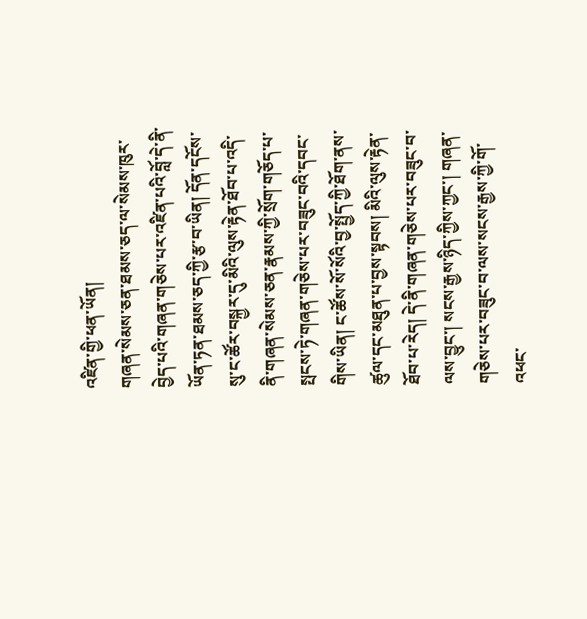འཛིན་གྱི་ཕན་ཡོན།
གཞན་སེམས་ཅན་ཐམས་ཅད་ལ་སེམས་ཁུར་བྱེད་པའི་གཞན་གཅེས་པར་འཛིན་པའི་བློ་དེ་ནི་ཡོན་ཏན་ཐམས་ཅད་ཀྱི་རྩ་བ་ཡིན། དོན་དངོས་སུ་ང་ཚོར་བསྐྱར་དུ་མིའི་ལུས་རྟེན་ཐོབ་པ་འདི་ནི་གཞན་སེམས་ཅན་རྣམས་ཀྱི་སྲོག་གཅོད་པ་སྤངས་ཏེ་གཞན་གཅེས་པར་བཟུང་བའི་དབང་གིས་ཡིན། ང་ཚོས་སོ་སོའི་བྱ་སྤྱོད་ཀྱི་ཐོག་ནས་ཚུལ་དང་མཐུན་པ་བྱས་སྟབས། མིའི་ལུས་རྟེན་ཐོབ་པ་རེད། དེ་ནི་གཞན་གཅེས་པར་བཟུང་བ་ལས་བྱུང་། སངས་རྒྱས་ཉིད་ཀྱིས་ཀྱང་། གཞན་གཅེས་པར་བཟུང་བ་ལས་སངས་རྒྱས་ཀྱི་གོ་འཕང་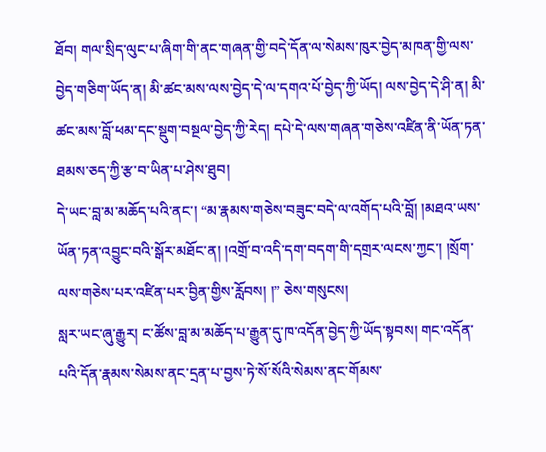ཐོབ། གལ་སྲིད་ལུང་པ་ཞིག་གི་ནང་གཞན་གྱི་བདེ་དོན་ལ་སེམས་ཁུར་བྱེད་མཁན་གྱི་ལས་བྱེད་གཅིག་ཡོད་ན། མི་ཚང་མས་ལས་བྱེད་དེ་ལ་དགའ་པོ་བྱེད་ཀྱི་ཡོད། ལས་བྱེད་དེ་ཤི་ན། མི་ཚང་མས་བློ་ཕམ་དང་སྡུག་བསྔལ་བྱེད་ཀྱི་རེད། དཔེ་དེ་ལས་གཞན་གཅེས་འཛིན་ནི་ཡོན་ཏན་ཐམས་ཅད་ཀྱི་རྩ་བ་ཡིན་པ་ཤེས་ཐུབ།
དེ་ཡང་བླ་མ་མཆོད་པའི་ནང་། “མ་རྣམས་གཅེས་བཟུང་བདེ་ལ་འགོད་པའི་བློ། །མཐའ་ཡས་ཡོན་ཏན་འབྱུང་བའི་སྒོར་མཐོང་ན། །འགྲོ་བ་འདི་དག་བདག་གི་དགྲར་ལངས་ཀྱང་། །སྲོག་ལས་གཅེས་པར་འཛིན་པར་བྱིན་གྱིས་རློབས། །” ཅེས་གསུངས།
སླར་ཡང་ཞུ་རྒྱུར། ང་ཚོས་བླ་མ་མཆོད་པ་རྒྱུན་དུ་ཁ་འདོན་བྱེད་ཀྱི་ཡོད་སྟབས། གང་འདོན་པའི་དོན་རྣམས་སེམས་ནང་དྲན་པ་བྱས་ཏེ་སོ་སོའི་སེམས་ནང་གོམས་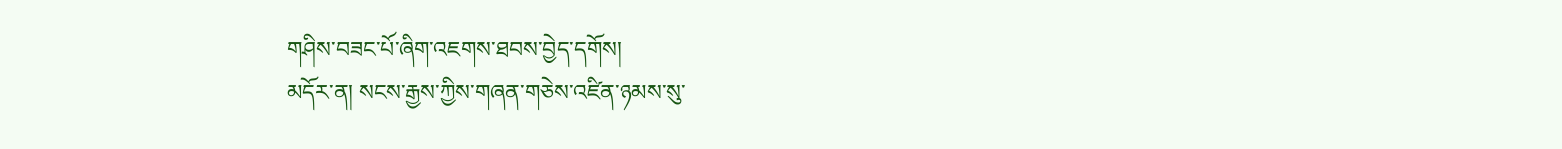གཤིས་བཟང་པོ་ཞིག་འཇགས་ཐབས་བྱེད་དགོས།
མདོར་ན། སངས་རྒྱས་ཀྱིས་གཞན་གཅེས་འཛིན་ཉམས་སུ་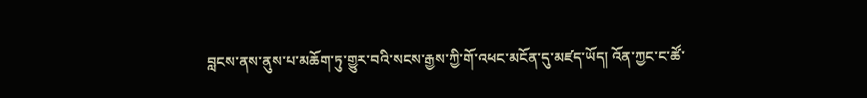བླངས་ནས་ནུས་པ་མཆོག་ཏུ་གྱུར་བའི་སངས་རྒྱས་ཀྱི་གོ་འཕང་མངོན་དུ་མཛད་ཡོད། འོན་ཀྱང་ང་ཚོ་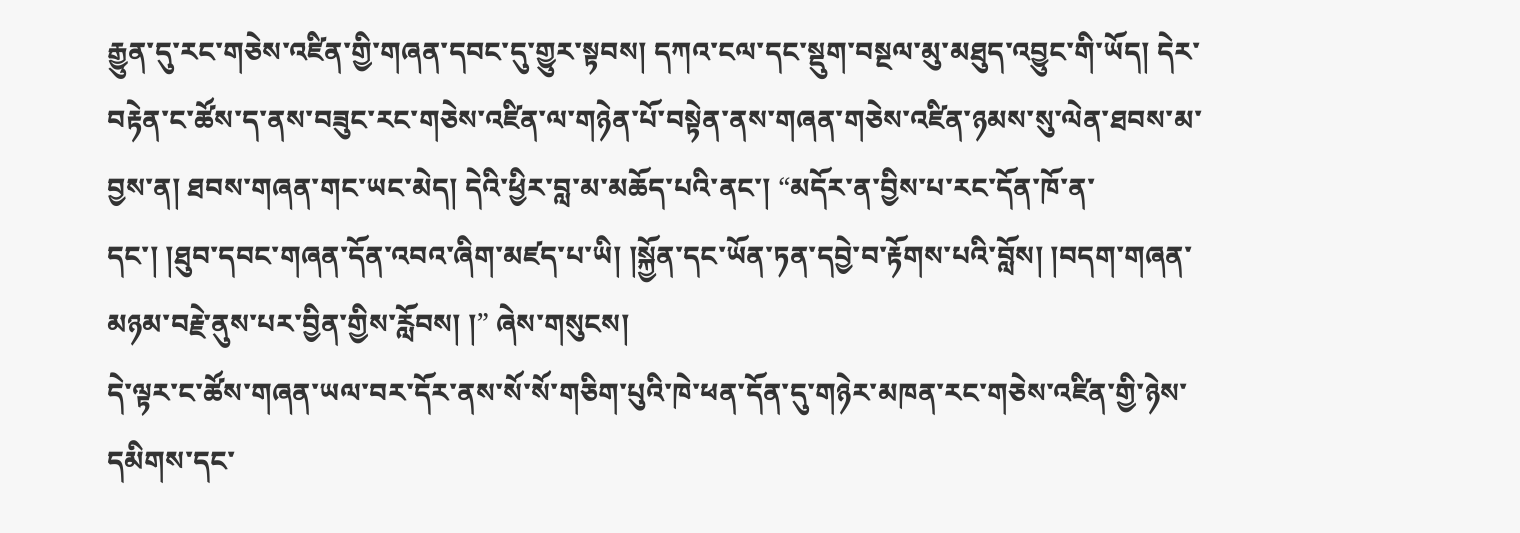རྒྱུན་དུ་རང་གཅེས་འཛིན་གྱི་གཞན་དབང་དུ་གྱུར་སྟབས། དཀའ་ངལ་དང་སྡུག་བསྔལ་མུ་མཐུད་འབྱུང་གི་ཡོད། དེར་བརྟེན་ང་ཚོས་ད་ནས་བཟུང་རང་གཅེས་འཛིན་ལ་གཉེན་པོ་བསྟེན་ནས་གཞན་གཅེས་འཛིན་ཉམས་སུ་ལེན་ཐབས་མ་བྱས་ན། ཐབས་གཞན་གང་ཡང་མེད། དེའི་ཕྱིར་བླ་མ་མཆོད་པའི་ནང་། “མདོར་ན་བྱིས་པ་རང་དོན་ཁོ་ན་དང་། །ཐུབ་དབང་གཞན་དོན་འབའ་ཞིག་མཛད་པ་ཡི། །སྐྱོན་དང་ཡོན་ཏན་དབྱེ་བ་རྟོགས་པའི་བློས། །བདག་གཞན་མཉམ་བརྗེ་ནུས་པར་བྱིན་གྱིས་རློབས། །” ཞེས་གསུངས།
དེ་ལྟར་ང་ཚོས་གཞན་ཡལ་བར་དོར་ནས་སོ་སོ་གཅིག་པུའི་ཁེ་ཕན་དོན་དུ་གཉེར་མཁན་རང་གཅེས་འཛིན་གྱི་ཉེས་དམིགས་དང་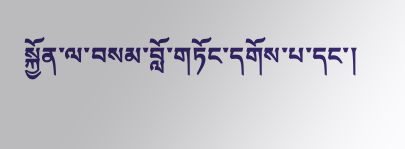སྐྱོན་ལ་བསམ་བློ་གཏོང་དགོས་པ་དང་།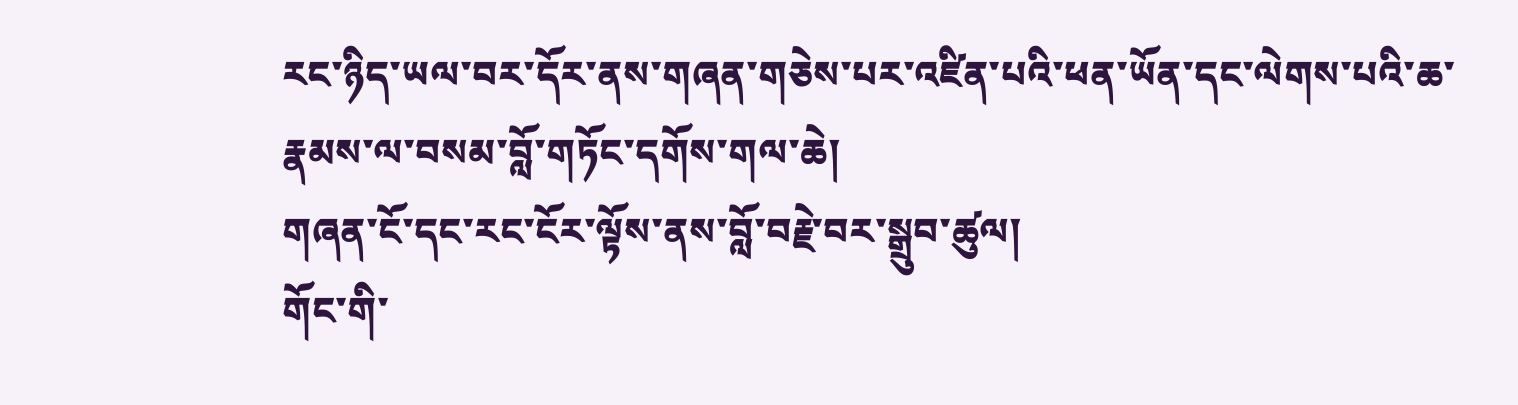རང་ཉིད་ཡལ་བར་དོར་ནས་གཞན་གཅེས་པར་འཛིན་པའི་ཕན་ཡོན་དང་ལེགས་པའི་ཆ་རྣམས་ལ་བསམ་བློ་གཏོང་དགོས་གལ་ཆེ།
གཞན་ངོ་དང་རང་ངོར་ལྟོས་ནས་བློ་བརྗེ་བར་སྒྲུབ་ཚུལ།
གོང་གི་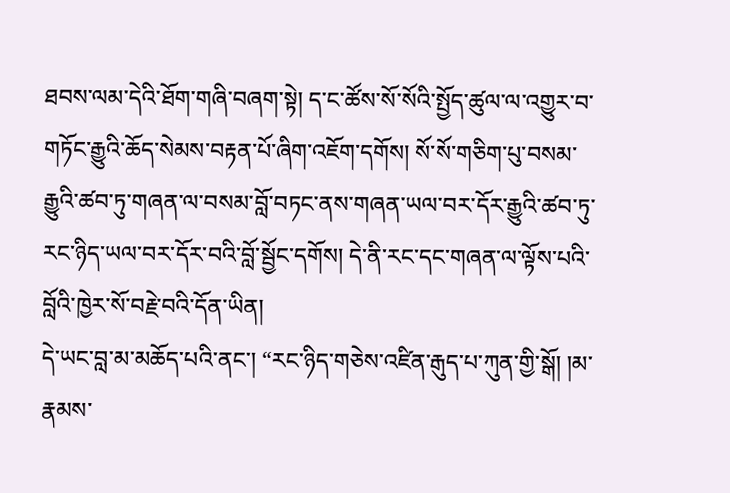ཐབས་ལམ་དེའི་ཐོག་གཞི་བཞག་སྟེ། ད་ང་ཚོས་སོ་སོའི་སྤྱོད་ཚུལ་ལ་འགྱུར་བ་གཏོང་རྒྱུའི་ཆོད་སེམས་བརྟན་པོ་ཞིག་འཇོག་དགོས། སོ་སོ་གཅིག་པུ་བསམ་རྒྱུའི་ཚབ་ཏུ་གཞན་ལ་བསམ་བློ་བཏང་ནས་གཞན་ཡལ་བར་དོར་རྒྱུའི་ཚབ་ཏུ་རང་ཉིད་ཡལ་བར་དོར་བའི་བློ་སྦྱོང་དགོས། དེ་ནི་རང་དང་གཞན་ལ་ལྟོས་པའི་བློའི་ཁྱེར་སོ་བརྗེ་བའི་དོན་ཡིན།
དེ་ཡང་བླ་མ་མཆོད་པའི་ནང་། “རང་ཉིད་གཅེས་འཛིན་རྒུད་པ་ཀུན་གྱི་སྒོ། །མ་རྣམས་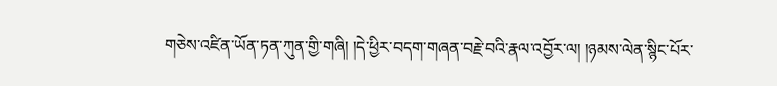གཅེས་འཛིན་ཡོན་ཏན་ཀུན་གྱི་གཞི། །དེ་ཕྱིར་བདག་གཞན་བརྗེ་བའི་རྣལ་འབྱོར་ལ། །ཉམས་ལེན་སྙིང་པོར་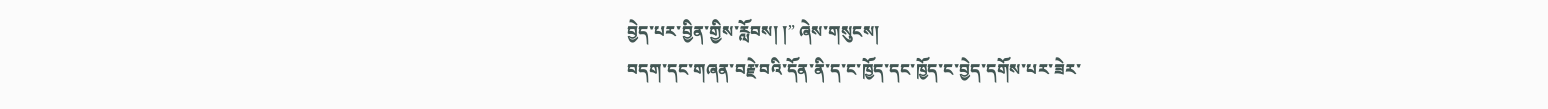བྱེད་པར་བྱིན་གྱིས་རློབས། །” ཞེས་གསུངས།
བདག་དང་གཞན་བརྗེ་བའི་དོན་ནི་ད་ང་ཁྱོད་དང་ཁྱོད་ང་བྱེད་དགོས་པར་ཟེར་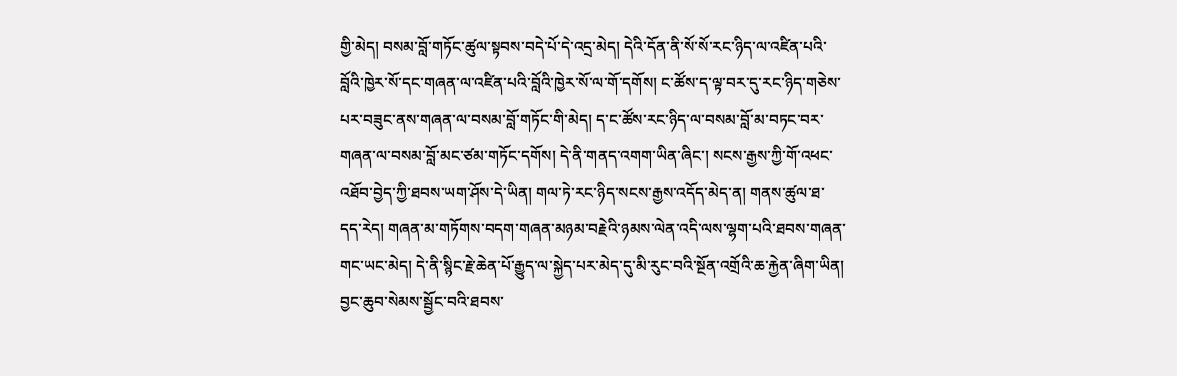གྱི་མེད། བསམ་བློ་གཏོང་ཚུལ་སྟབས་བདེ་པོ་དེ་འདྲ་མེད། དེའི་དོན་ནི་སོ་སོ་རང་ཉིད་ལ་འཛིན་པའི་བློའི་ཁྱེར་སོ་དང་གཞན་ལ་འཛིན་པའི་བློའི་ཁྱེར་སོ་ལ་གོ་དགོས། ང་ཚོས་ད་ལྟ་བར་དུ་རང་ཉིད་གཅེས་པར་བཟུང་ནས་གཞན་ལ་བསམ་བློ་གཏོང་གི་མེད། ད་ང་ཚོས་རང་ཉིད་ལ་བསམ་བློ་མ་བཏང་བར་གཞན་ལ་བསམ་བློ་མང་ཙམ་གཏོང་དགོས། དེ་ནི་གནད་འགག་ཡིན་ཞིང་། སངས་རྒྱས་ཀྱི་གོ་འཕང་འཐོབ་བྱེད་ཀྱི་ཐབས་ཡག་ཤོས་དེ་ཡིན། གལ་ཏེ་རང་ཉིད་སངས་རྒྱས་འདོད་མེད་ན། གནས་ཚུལ་ཐ་དད་རེད། གཞན་མ་གཏོགས་བདག་གཞན་མཉམ་བརྗེའི་ཉམས་ལེན་འདི་ལས་ལྷག་པའི་ཐབས་གཞན་གང་ཡང་མེད། དེ་ནི་སྙིང་རྗེ་ཆེན་པོ་རྒྱུད་ལ་སྐྱེད་པར་མེད་དུ་མི་རུང་བའི་སྔོན་འགྲོའི་ཆ་རྐྱེན་ཞིག་ཡིན།
བྱང་ཆུབ་སེམས་སྦྱོང་བའི་ཐབས་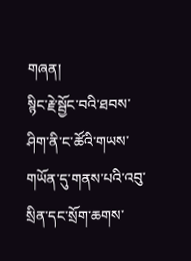གཞན།
སྙིང་རྗེ་སྦྱོང་བའི་ཐབས་ཤིག་ནི་ང་ཚོའི་གཡས་གཡོན་དུ་གནས་པའི་འབུ་སྲིན་དང་སྲོག་ཆགས་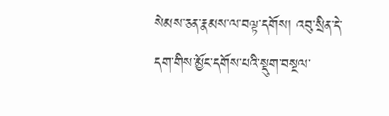སེམས་ཅན་རྣམས་ལ་བལྟ་དགོས། འབུ་སྲིན་དེ་དག་གིས་མྱོང་དགོས་པའི་སྡུག་བསྔལ་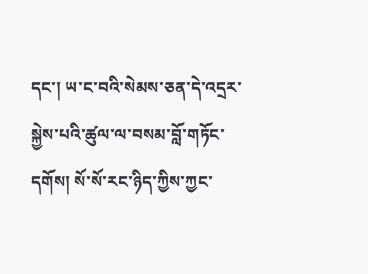དང་། ཡ་ང་བའི་སེམས་ཅན་དེ་འདྲར་སྐྱེས་པའི་ཚུལ་ལ་བསམ་བློ་གཏོང་དགོས། སོ་སོ་རང་ཉིད་ཀྱིས་ཀྱང་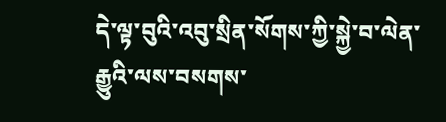དེ་ལྟ་བུའི་འབུ་སྲིན་སོགས་ཀྱི་སྐྱེ་བ་ལེན་རྒྱུའི་ལས་བསགས་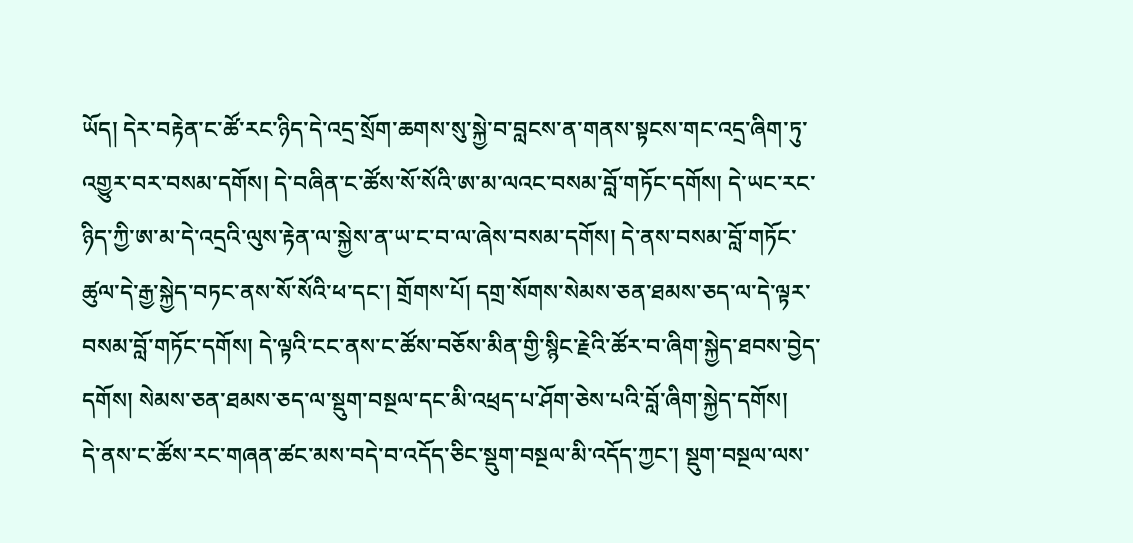ཡོད། དེར་བརྟེན་ང་ཚོ་རང་ཉིད་དེ་འདྲ་སྲོག་ཆགས་སུ་སྐྱེ་བ་བླངས་ན་གནས་སྟངས་གང་འདྲ་ཞིག་ཏུ་འགྱུར་བར་བསམ་དགོས། དེ་བཞིན་ང་ཚོས་སོ་སོའི་ཨ་མ་ལའང་བསམ་བློ་གཏོང་དགོས། དེ་ཡང་རང་ཉིད་ཀྱི་ཨ་མ་དེ་འདྲའི་ལུས་རྟེན་ལ་སྐྱེས་ན་ཡ་ང་བ་ལ་ཞེས་བསམ་དགོས། དེ་ནས་བསམ་བློ་གཏོང་ཚུལ་དེ་རྒྱ་སྐྱེད་བཏང་ནས་སོ་སོའི་ཕ་དང་། གྲོགས་པོ། དགྲ་སོགས་སེམས་ཅན་ཐམས་ཅད་ལ་དེ་ལྟར་བསམ་བློ་གཏོང་དགོས། དེ་ལྟའི་ངང་ནས་ང་ཚོས་བཅོས་མིན་གྱི་སྙིང་རྗེའི་ཚོར་བ་ཞིག་སྐྱེད་ཐབས་བྱེད་དགོས། སེམས་ཅན་ཐམས་ཅད་ལ་སྡུག་བསྔལ་དང་མི་འཕྲད་པ་ཤོག་ཅེས་པའི་བློ་ཞིག་སྐྱེད་དགོས།
དེ་ནས་ང་ཚོས་རང་གཞན་ཚང་མས་བདེ་བ་འདོད་ཅིང་སྡུག་བསྔལ་མི་འདོད་ཀྱང་། སྡུག་བསྔལ་ལས་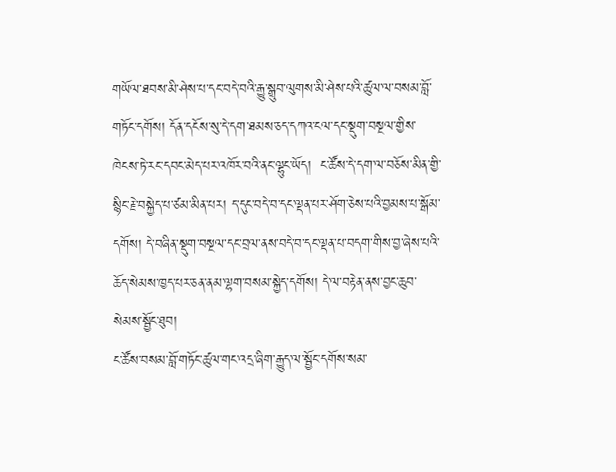གཡོལ་ཐབས་མི་ཤེས་པ་དང་བདེ་བའི་རྒྱུ་སྒྲུབ་ལུགས་མི་ཤེས་པའི་ཚུལ་ལ་བསམ་བློ་གཏོང་དགོས། དོན་དངོས་སུ་དེ་དག་ཐམས་ཅད་དཀའ་ངལ་དང་སྡུག་བསྔལ་གྱིས་ཁེངས་ཏེ་རང་དབང་མེད་པར་འཁོར་བའི་ནང་ལྷུང་ཡོད།  ང་ཚོས་དེ་དག་ལ་བཅོས་མིན་གྱི་སྙིང་རྗེ་བསྐྱེད་པ་ཙམ་མིན་པར། ད་དུང་བདེ་བ་དང་ལྡན་པར་ཤོག་ཅེས་པའི་བྱམས་པ་སྒོམ་དགོས། དེ་བཞིན་སྡུག་བསྔལ་དང་བྲལ་ནས་བདེ་བ་དང་ལྡན་པ་བདག་གིས་བྱ་ཞེས་པའི་ཆོད་སེམས་ཁྱད་པར་ཅན་ནམ་ལྷག་བསམ་སྐྱེད་དགོས། དེ་ལ་བརྟེན་ནས་བྱང་ཆུབ་སེམས་སྦྱོང་ཐུབ།
ང་ཚོས་བསམ་བློ་གཏོང་ཚུལ་གང་འདྲ་ཞིག་རྒྱུད་ལ་སྦྱོང་དགོས་སམ་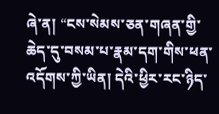ཞེ་ན། “ངས་སེམས་ཅན་གཞན་གྱི་ཆེད་དུ་བསམ་པ་རྣམ་དག་གིས་ཕན་འདོགས་ཀྱི་ཡིན། དེའི་ཕྱིར་རང་ཉིད་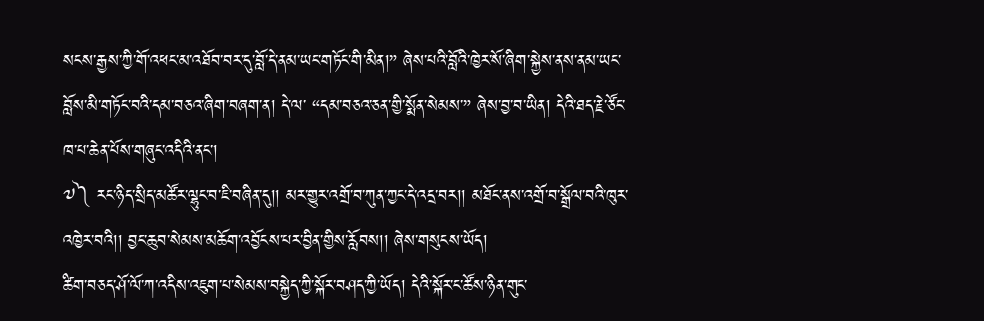སངས་རྒྱས་ཀྱི་གོ་འཕང་མ་འཐོབ་བར་དུ་བློ་དེ་ནམ་ཡང་གཏོང་གི་མིན།” ཞེས་པའི་བློའི་ཁྱེར་སོ་ཞིག་སྐྱེས་ནས་ནམ་ཡང་བློས་མི་གཏོང་བའི་དམ་བཅའ་ཞིག་བཞག་ན། དེ་ལ་ “དམ་བཅའ་ཅན་གྱི་སྨོན་སེམས་” ཞེས་བྱ་བ་ཡིན། དེའི་ཐད་རྗེ་ཙོང་ཁ་པ་ཆེན་པོས་གཞུང་འདིའི་ནང་།
༧༽ རང་ཉིད་སྲིད་མཚོར་ལྷུང་བ་ཇི་བཞིན་དུ།། མར་གྱུར་འགྲོ་བ་ཀུན་ཀྱང་དེ་འདྲ་བར།། མཐོང་ནས་འགྲོ་བ་སྒྲོལ་བའི་ཁུར་འཁྱེར་བའི།། བྱང་ཆུབ་སེམས་མཆོག་འབྱོངས་པར་བྱིན་གྱིས་རློབས།། ཞེས་གསུངས་ཡོད།
ཚིག་བཅད་ཤོ་ལོ་ཀ་འདིས་འཇུག་པ་སེམས་བསྐྱེད་ཀྱི་སྐོར་བཤད་ཀྱི་ཡོད། དེའི་སྐོར་ང་ཚོས་ཉིན་གུང་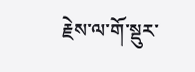རྗེས་ལ་གོ་སྡུར་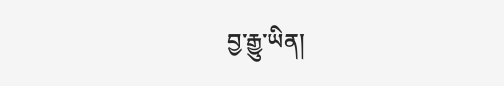བྱ་རྒྱུ་ཡིན།